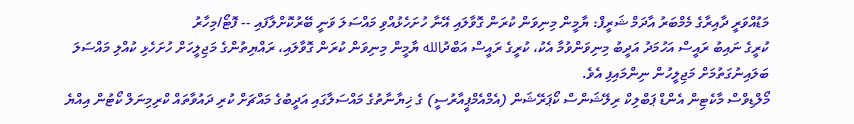މަޑުއްވަރީ ދާއިރާގެ މެމްބަރު އާދަމް ޝަރީފް: ޔާމީން މިނިވަން ކުރަން ގޮވާލައި އޭނާ ހުށަހެޅުއްވި މައްސަލަ ވަނީ ބޭރުކޮށްލާފައި -- ފޮޓޯ/މިހާރު
ކުރީގެ ނައިބު ރައީސް އަހުމަދު އަދީބު މިނިވަންވުމާ އެކު، ކުރީގެ ރައީސް އަބްދުالله ޔާމީން މިނިވަން ކުރަން ގޮވާލައި، ރައްޔިތުންގެ މަޖިލީހަށް ހުށަހެޅި ކުއްލި މައްސަލަ ބަލައިނުގަތުމަށް މަޖިލީހުން ނިންމައިފި އެވެ.
މޯލްޑިވްސް މާކެޓިން އެންޑް ޕަބްލިކް ރިލޭޝަންސް ކޯޕަރޭޝަން (އެމްއެމްޕީއާރުސީ) ގެ ޚިޔާނާތުގެ މައްސަލާގައި އަދީބުގެ މައްޗަށް ކުރި ދައުވާތައް ކްރިމިނަލް ކޯޓުން އިއްޔެ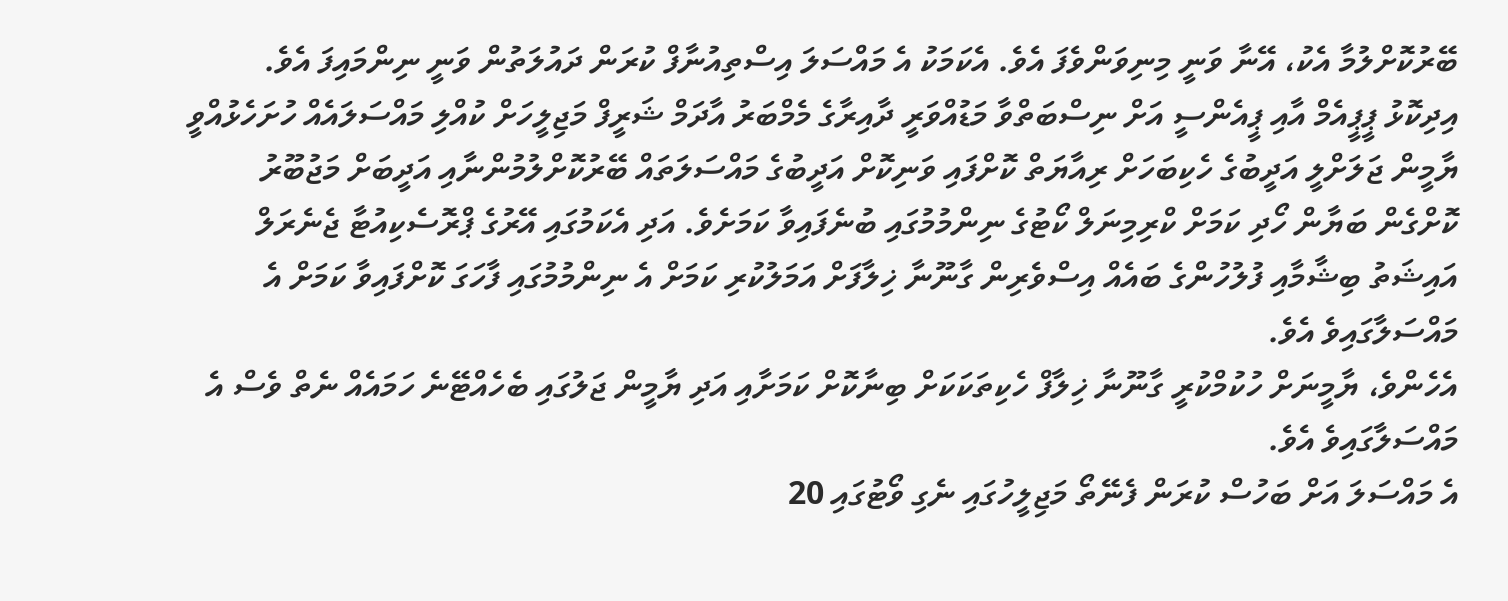ބޭރުކޮށްލުމާ އެކު، އޭނާ ވަނީ މިނިވަންވެފަ އެވެ. އެކަމަކު އެ މައްސަލަ އިސްތިއުނާފް ކުރަން ދައުލަތުން ވަނީ ނިންމައިފަ އެވެ.
އިދިކޮޅު ޕީޕީއެމް އާއި ޕީއެންސީ އަށް ނިސްބަތްވާ މަޑުއްވަރީ ދާއިރާގެ މެމްބަރު އާދަމް ޝަރީފް މަޖިލީހަށް ކުއްލި މައްސަލައެއް ހުށަހެޅުއްވީ ޔާމީން ޖަލަށްލީ އަދީބުގެ ހެކިބަހަށް ރިއާޔަތް ކޮށްފައި ވަނިކޮށް އަދީބުގެ މައްސަލަތައް ބޭރުކޮށްލުމުންނާއި އަދީބަށް މަޖުބޫރު ކޮށްގެން ބަޔާން ހޯދި ކަމަށް ކްރިމިނަލް ކޯޓުގެ ނިންމުމުގައި ބުނެފައިވާ ކަމަށެވެ. އަދި އެކަމުގައި އޭރުގެ ޕްރޮސެކިއުޓާ ޖެނެރަލް އައިޝަތު ބިޝާމާއި ފުލުހުންގެ ބައެއް އިސްވެރިން ގާނޫނާ ޚިލާފަށް އަމަލުކުރި ކަމަށް އެ ނިންމުމުގައި ފާހަގަ ކޮށްފައިވާ ކަމަށް އެ މައްސަލާގައިވެ އެވެ.
އެހެންވެ، ޔާމީނަށް ހުކުމްކުރީ ގާނޫނާ ޚިލާފް ހެކިތަކަކަށް ބިނާކޮށް ކަމަށާއި އަދި ޔާމީން ޖަލުގައި ބެހެއްޓޭނެ ހަމައެއް ނެތް ވެސް އެ މައްސަލާގައިވެ އެވެ.
އެ މައްސަލަ އަށް ބަހުސް ކުރަން ފެނޭތޯ މަޖިލީހުގައި ނެގި ވޯޓުގައި 20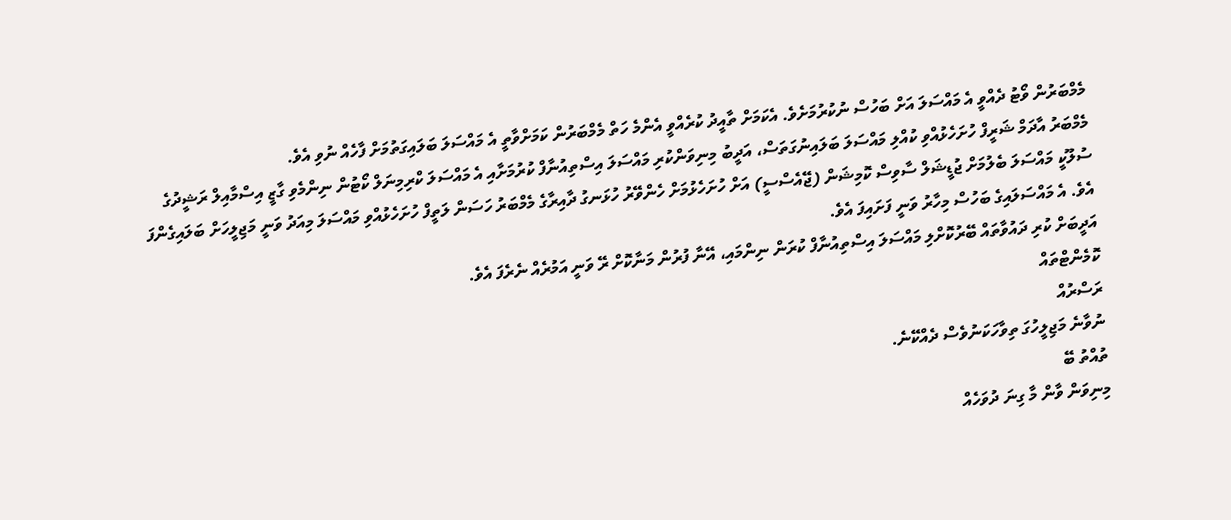މެމްބަރުން ވޯޓު ދެއްވީ އެ މައްސަލަ އަށް ބަހުސް ނުކުރުމަށެވެ. އެކަމަށް ތާއީދު ކުރެއްވީ އެންމެ ހަތް މެމްބަރުން ކަމަށްވާތީ އެ މައްސަލަ ބަލައިގަތުމަށް ފާހެއް ނުވި އެވެ.
މެމްބަރު އާދަމް ޝަރީފް ހުށަހެޅުއްވި ކުއްލި މައްސަލަ ބަލައިނުގަތަސް، އަދީބު މިނިވަންކުރި މައްސަލަ އިސްތިއުނާފް ކުރުމަށާއި އެ މައްސަލަ ކްރިމިނަލް ކޯޓުން ނިންމެވި ގާޒީ އިސްމާއިލް ރަޝީދުގެ ސުލޫކީ މައްސަލަ ބެލުމަށް ޖުޑީޝަލް ސާވިސް ކޮމިޝަން (ޖޭއެސްސީ) އަށް ހުށަހެޅުމަށް ހެންވޭރު ހުޅަނގު ދާއިރާގެ މެމްބަރު ހަސަން ލަތީފް ހުށަހެޅުއްވި މައްސަލަ މިއަދު ވަނީ މަޖިލީހަށް ބަލައިގެންފަ އެވެ. އެ މައްސަލައިގެ ބަހުސް މިހާރު ވަނީ ފަށައިފަ އެވެ.
އަދީބަށް ކުރި ދައުވާތައް ބޭރުކޮށްލި މައްސަލަ އިސްތިއުނާފް ކުރަން ނިންމައި، އޭނާ ފުރުން މަނާކޮށް ރޭ ވަނީ އަމުރެއް ނެރެފަ އެވެ.
ކޮމެންޓްތައް
ރަސްރުއް
ނުވާނެ މަޖިލީހުގަ ތިވާހަކަނުވެސް ދެއްކޭނެ.
ތުއްތު ބޭ
މިނިވަން ވާން މާ ގިނަ ދުވަހެއް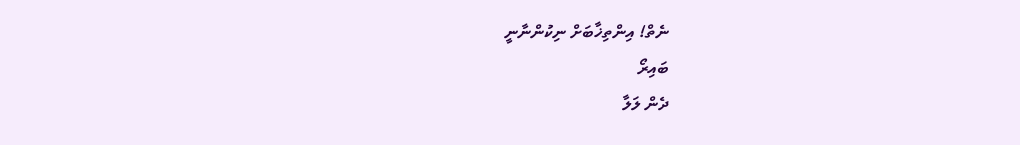ނެތް! އިންތިޚާބަށް ނިކުންނާނީ
ބައިރޯ
ދެން ލަލާ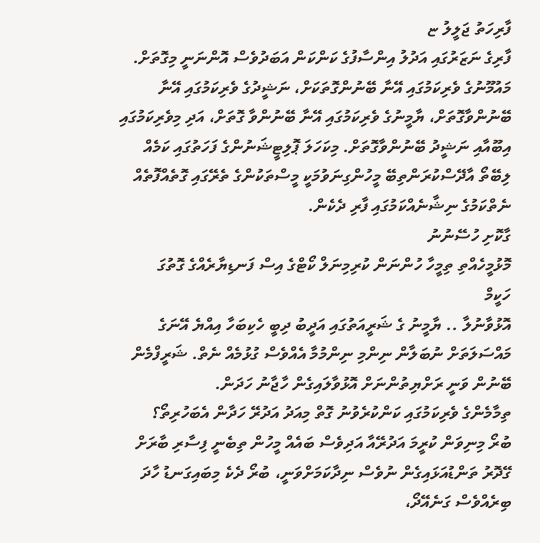ފާރިހަތު ޖަލީލު ޏ
ފާރިގެ ނަޒަރުގައި އަދުލު އިންސާފުގެ ކަންކަން އަބަދުވެސް އޮންނަނީ މިގޮތަށް. މައުމޫނުގެ ވެރިކަމުގައި އޭނާ ބޭނުންގޮތަކަށް، ނަޝީދުގެ ވެރިކަމުގައި އޭނާ ބޭނުންވާގޮތަށް، ޔާމީނުގެ ވެރިކަމުގައި އޭނާ ބޭނުންވާ ގޮތަށް، އަދި މިވެރިކަމުގައި އިބޫއާއި ނަޝީދު ބޭނުންވާގޮތަށް. މިކަހަލަ ޕޮލިޓީޝަނުންގެ ފަހަތުގައި ކަމެއް ލިބޭތޯ އާދޭސްކުރަންތިބޭ މީހުންގިނަވުމަކީ މީސްތަކުންގެ ތެރޭގައި ގޮތެއްފޮތެއް ނެތްކަމުގެ ނިޝާނެއްކަމުގައި ފާރި ދެކެން.
ގާކޮށި ހުސޭނުނު
މޮޅުމީހެއްތި ތިމީހާ ހުންނަން ކުރިމިނަލް ކޯޓްގެ އިސް ފަނޑިޔާރެއްގެ ގޮތުގަ
ހަކީމް
އޮޅުވާނުލާ .. ޔާމީނު ގެ ޝަރީއަތުގައި އަދީބު ދިބީ ހެކިބަހާ އިއްޔެ އޭނަގެ މައްސަލަތަށް ނުބަލާން ނިންމި ނިންމުމާ އެއްވެސް ގުޅުމެއް ނެތް. ޝަރީފްމެން ބޭނުން ވަނީ ރަށްޔިތުންނަށް އޮޅުވާލައިގެން ހާޖާނު ހަދަން.
ތިމާމެންގެ ވެރިކަމުގައި ކަންކުރެވުނު ގޮތް މިއަދު އަދުރޭ ހަދާން އެބަހުރިތޯ؟
ބުރޯ މިނިވަން ކުރީމަ އަދުރޭއާ އަދިވެސް ބައެއް މީހުން ތިބެނީ ފިސާރި ބާރަށް ގޭދޮރު ތަންޑުއަޅައިގެން ނުވެސް ނިދާކަމަށްވަނީ، ބުރޯ ދެކެ މިބައިގަނޑު ހާދަ ބިރެއްވެސް ގަނެއޭދޯ،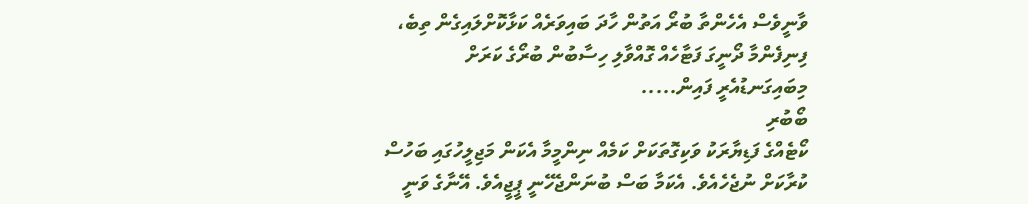ވާނީވެސް އެހެންތާ ބުރޯ އަތުން ހާދަ ބައިވަރެއް ކަޅާކޮށްލައިގެން ތިބެ، ފިނިފެންމާ ދޯނީގަ ފަޓާހެއް ގޮއްވާލި ހިސާބުން ބުރޯގެ ކަރަށް މިބައިގަނޑުއެރީ ފައިން.....
ބޯބުރި
ކޯޓެއްގެ ފަޑިޔާރަކު ވަކިގޮތަކަށް ކަމެއް ނިންމީމާ އެކަން މަޖިލީހުގައި ބަހުސް ކުރާކަށް ނުޖެހެއެވެ. އެކަމާ ބަސް ބުނަންޖެހޭނީ ޕީޖީއެވެ. އޭނާގެ ވަނީ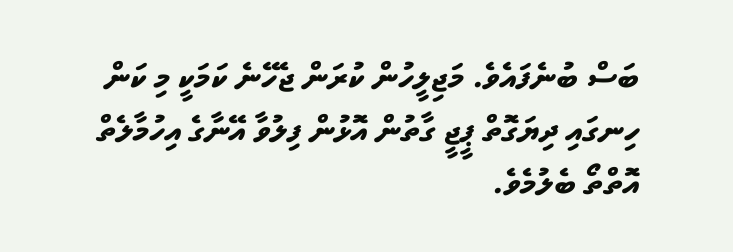ބަސް ބުނެފައެވެ. މަޖިލީހުން ކުރަން ޖެހޭނެ ކަމަކީ މި ކަން ހިނގައި ދިޔަގޮތް ޕީޖީ ގާތުން އޮޅުން ފިލުވާ އޭނާގެ އިހުމާލެތް އޮތްތޯ ބެލުމެވެ.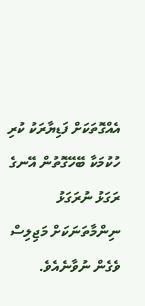އެއްގޮތަކަށް ފަޑިޔާރަކު ކުރި ހުކުމަކާ ބޭހޭގޮތުން އޭނގެ ރަގަޅު ނުރަގަޅު ނިންމާތަނަކަށް މަޖިލިސް ވެގެން ނުވާނެއެވެ.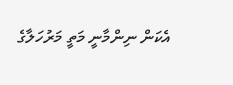އެކަން ނިންމާނީ މަތީ މަރުހަލާގެ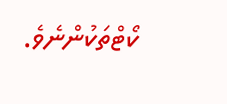ކޯޓްތަކުންނެވެ.